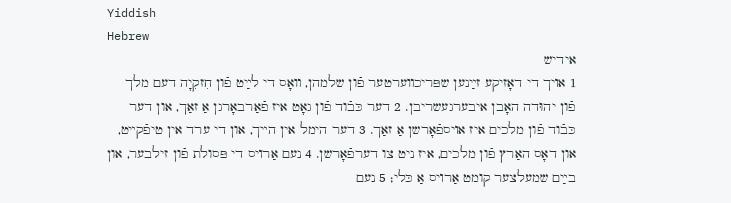Yiddish
Hebrew
אידיש
1 אױך די דאָזיקע זײַנען שפּריכװערטער פֿון שלמהן, װאָס די לײַט פֿון חִזקִיָה דעם מלך פֿון יהוּדה האָבן איבערגעשריבן. 2 דער כּבֿוד פֿון גאָט איז פֿאַרבאָרגן אַ זאַך, און דער כּבֿוד פֿון מלכים איז אױספֿאָרשן אַ זאַך. 3 דער הימל אין הײך, און די ערד אין טיפֿקײט, און דאָס האַרץ פֿון מלכים, איז ניט צו דערפֿאָרשן. 4 נעם אַרױס די פּסולת פֿון זילבער, און בײַם שמעלצער קומט אַרױס אַ כּלי; 5 נעם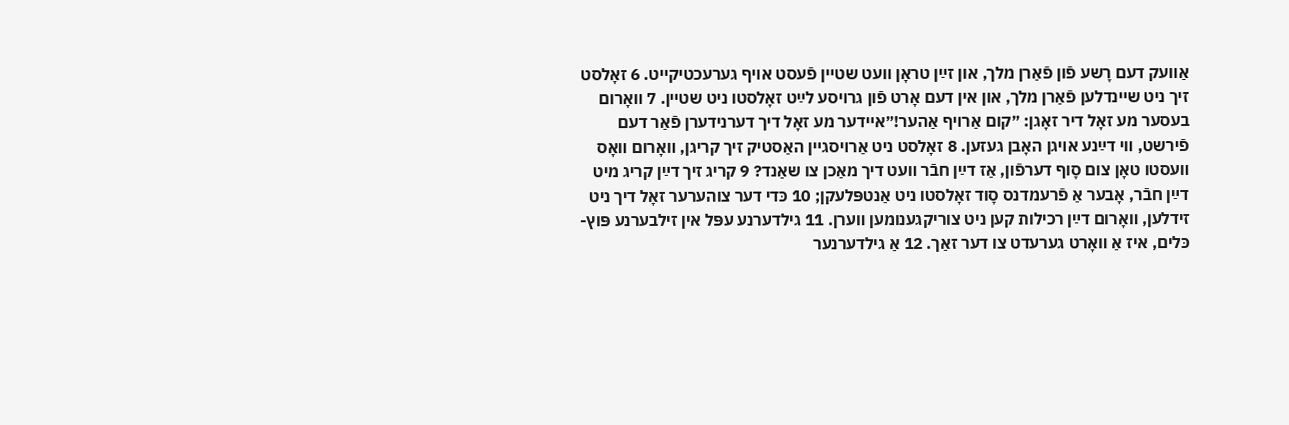אַװעק דעם רָשע פֿון פֿאַרן מלך, און זײַן טראָן װעט שטײן פֿעסט אױף גערעכטיקײט. 6 זאָלסט זיך ניט שײנדלען פֿאַרן מלך, און אין דעם אָרט פֿון גרױסע לײַט זאָלסטו ניט שטײן. 7 װאָרום בעסער מע זאָל דיר זאָגן: ״קום אַרױף אַהער!״אײדער מע זאָל דיך דערנידערן פֿאַר דעם פֿירשט, װי דײַנע אױגן האָבן געזען. 8 זאָלסט ניט אַרױסגײן האַסטיק זיך קריגן, װאָרום װאָס װעסטו טאָן צום סָוף דערפֿון, אַז דײַן חבֿר װעט דיך מאַכן צו שאַנד? 9 קריג זיך דײַן קריג מיט דײַן חבֿר, אָבער אַ פֿרעמדנס סָוד זאָלסטו ניט אַנטפּלעקן; 10 כּדי דער צוהערער זאָל דיך ניט זידלען, װאָרום דײַן רכילות קען ניט צוריקגענומען װערן. 11 גילדערנע עפּל אין זילבערנע פּוץ-כּלים, איז אַ װאָרט גערעדט צו דער זאַך. 12 אַ גילדערנער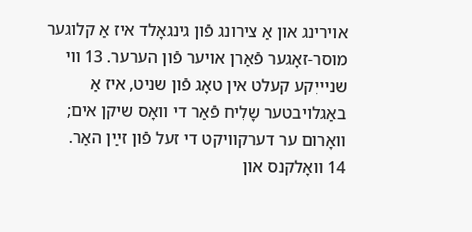אױרינג און אַ צירונג פֿון גינגאָלד איז אַ קלוגער מוסר-זאָגער פֿאַרן אױער פֿון הערער. 13 װי שנײיִקע קעלט אין טאָג פֿון שניט, איז אַ באַגלױבטער שָלִיח פֿאַר די װאָס שיקן אים; װאָרום ער דערקװיקט די זעל פֿון זײַן האַר.
14 װאָלקנס און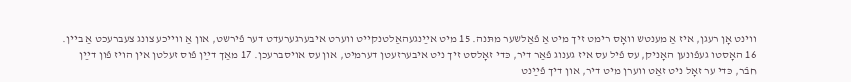װינט אָן רעגן, איז אַ מענטש װאָס רימט זיך מיט אַ פֿאַלשער מתּנה. 15 מיט אײַנגעהאַלטנקײט װערט איבערגערעדט דער פֿירשט, און אַ װײכע צונג צעברעכט אַ בײן. 16 האָסטו געפֿונען האָניק, עס פֿיל עס איז גענוג פֿאַר דיר, כּדי זאָלסט זיך ניט איבערזעטן דערמיט, און עס אױסברעכן. 17 מאַך דײַן פֿוס זעלטן אין הױז פֿון דײַן חבֿר, כּדי ער זאָל ניט זאַט װערן מיט דיר, און דיך פֿײַנט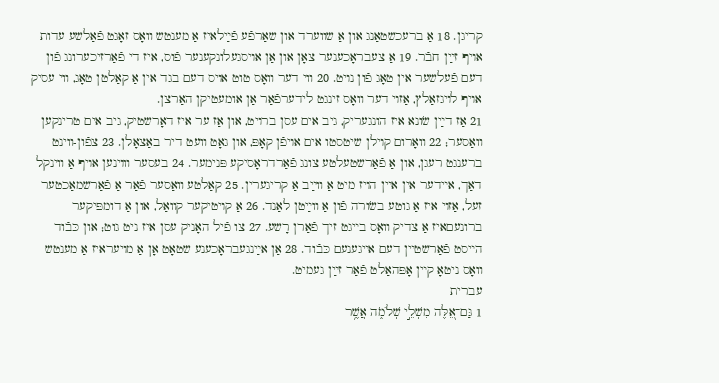קריגן. 18 אַ ברעכשטאַנג און אַ שװערד און שאַרפֿע פֿײַלאיז אַ מענטש װאָס זאָגט פֿאַלשע עדות אױף זײַן חבֿר. 19 אַ צעבראָכענער צאָן און אַן אױסגעלונקענער פֿוס, איז די פֿאַרזיכערונג פֿון דעם פֿעלשער אין טאָג פֿון נױט. 20 װי דער װאָס טוט אױס דעם בגד אין אַ קאַלטן טאָג, װי עסיק אױף לױגזאַלץ, אַזױ דער װאָס זינגט לידערפֿאַר אַן אומעטיקן האַרצן.
21 אַז דײַן שׂונא איז הונגעריק, גיב אים עסן ברױט, און אַז ער איז דאָרשטיק, גיב אים טרינקען װאַסער; 22 װאָרום קױלן שיטסטו אים אױפֿן קאָפּ, און גאָט װעט דיר באַצאָלן. 23 צפֿון-װינט ברענגט רעגן, און אַ פֿאַרשטעלטע צונג פֿאַרדראָסיקע פּנימער. 24 בעסער װױנען אױף אַ װינקל דאַך, אײדער אין אײן הױז מיט אַ װײַב אַ קריגערין. 25 קאַלטע װאַסער פֿאַר אַ פֿאַרשמאַכטער זעל, אַזױ איז אַ גוטע בשׂורה פֿון אַ װײַטן לאַנד. 26 אַ קױטיקער קװאַל, און אַ דומפּיקער ברונעםאיז אַ צדיק װאָס בײגט זיך פֿאַרן רָשע. 27 צו פֿיל האָניק עסן איז ניט גוט; און כּבֿוד הײסט פֿאַרשטײן דעם אײגענעם כּבֿוד. 28 אַן אײַנגעבראָכענע שטאָט אָן אַ מױעראיז אַ מענטש װאָס ניטאָ קײן אָפּהאַלט פֿאַר זײַן געמיט.
עברית
1 גַּם־אֵ֭לֶּה מִשְׁלֵ֣י שְׁלֹמֹ֑ה אֲשֶׁ֥ר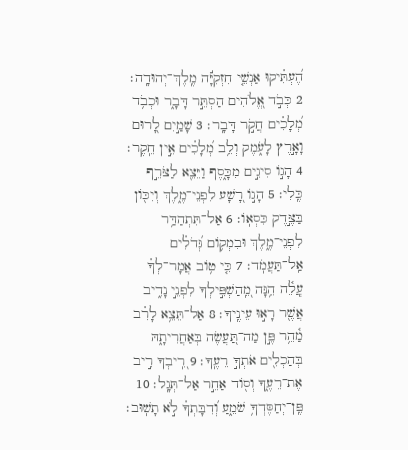הֶ֝עְתִּ֗יקוּ אַנְשֵׁ֤י חִזְקִיָּ֬ה מֶֽלֶךְ־יְהוּדָֽה׃ 2 כְּבֹ֣ד אֱ֭לֹהִים הַסְתֵּ֣ר דָּבָ֑ר וּכְבֹ֥ד מְ֝לָכִ֗ים חֲקֹ֣ר דָּבָֽר׃ 3 שָׁמַ֣יִם לָ֭רוּם וָאָ֣רֶץ לָעֹ֑מֶק וְלֵ֥ב מְ֝לָכִ֗ים אֵ֣ין חֵֽקֶר׃ 4 הָג֣וֹ סִיגִ֣ים מִכָּ֑סֶף וַיֵּצֵ֖א לַצֹּרֵ֣ף כֶּֽלִי׃ 5 הָג֣וֹ רָ֭שָׁע לִפְנֵי־מֶ֑לֶךְ וְיִכּ֖וֹן בַּצֶּ֣דֶק כִּסְאֽוֹ׃ 6 אַל־תִּתְהַדַּ֥ר לִפְנֵי־מֶ֑לֶךְ וּבִמְק֥וֹם גְּ֝דֹלִ֗ים אַֽל־תַּעֲמֹֽד׃ 7 כִּ֤י ט֥וֹב אֲמָר־לְךָ֗ עֲ‍ֽלֵ֫ה הֵ֥נָּה מֵֽ֭הַשְׁפִּ֣ילְךָ לִפְנֵ֣י נָדִ֑יב אֲשֶׁ֖ר רָא֣וּ עֵינֶֽיךָ׃ 8 אַל־תֵּצֵ֥א לָרִ֗ב מַ֫הֵ֥ר פֶּ֣ן מַה־תַּ֭עֲשֶׂה בְּאַחֲרִיתָ֑הּ בְּהַכְלִ֖ים אֹתְךָ֣ רֵעֶֽךָ׃ 9 רִֽ֭יבְךָ רִ֣יב אֶת־רֵעֶ֑ךָ וְס֖וֹד אַחֵ֣ר אַל־תְּגָֽל׃ 10 פֶּֽן־יְחַסֶּדְךָ֥ שֹׁמֵ֑עַ וְ֝דִבָּתְךָ֗ לֹ֣א תָשֽׁוּב׃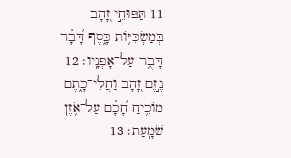11 תַּפּוּחֵ֣י זָ֭הָב בְּמַשְׂכִּיּ֥וֹת כָּ֑סֶף דָּ֝בָ֗ר דָּבֻ֥ר עַל־אָפְנָֽיו׃ 12 נֶ֣זֶם זָ֭הָב וַחֲלִי־כָ֑תֶם מוֹכִ֥יחַ חָ֝כָ֗ם עַל־אֹ֥זֶן שֹׁמָֽעַת׃ 13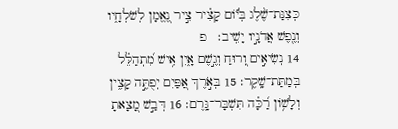כְּצִנַּת־שֶׁ֨לֶג בְּי֬וֹם קָצִ֗יר צִ֣יר נֶ֭אֱמָן לְשֹׁלְחָ֑יו וְנֶ֖פֶשׁ אֲדֹנָ֣יו יָשִֽׁיב׃   פ
14 נְשִׂיאִ֣ים וְ֭רוּחַ וְגֶ֣שֶׁם אָ֑יִן אִ֥ישׁ מִ֝תְהַלֵּ֗ל בְּמַתַּת־שָֽׁקֶר׃ 15 בְּאֹ֣רֶךְ אַ֭פַּיִם יְפֻתֶּ֣ה קָצִ֑ין וְלָשׁ֥וֹן רַ֝כָּ֗ה תִּשְׁבָּר־גָּֽרֶם׃ 16 דְּבַ֣שׁ מָ֭צָאתָ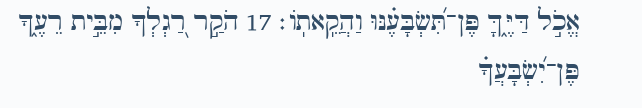אֱכֹ֣ל דַּיֶּ֑ךָּ פֶּן־תִּ֝שְׂבָּעֶ֗נּוּ וַהֲקֵֽאתֽוֹ׃ 17 הֹקַ֣ר רַ֭גְלְךָ מִבֵּ֣ית רֵעֶ֑ךָ פֶּן־יִ֝שְׂבָּעֲךָ֗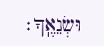וּשְׂנֵאֶֽךָ׃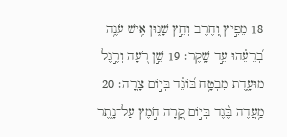18 מֵפִ֣יץ וְ֭חֶרֶב וְחֵ֣ץ שָׁנ֑וּן אִ֥ישׁ עֹנֶ֥ה בְ֝רֵעֵ֗הוּ עֵ֣ד שָֽׁקֶר׃ 19 שֵׁ֣ן רֹ֭עָה וְרֶ֣גֶל מוּעָ֑דֶת מִבְטָ֥ח בּ֝וֹגֵ֗ד בְּי֣וֹם צָרֽ͏ָה׃ 20 מַ֥עֲדֶה בֶּ֨גֶד בְּי֣וֹם קָ֭רָה חֹ֣מֶץ עַל־נָ֑תֶר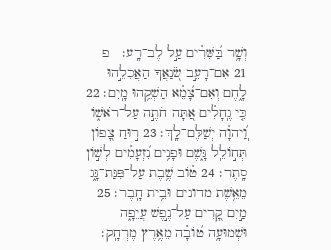וְשָׁ֥ר בַּ֝שִּׁרִ֗ים עַ֣ל לֶב־רָֽע׃   פ
21 אִם־רָעֵ֣ב שֹׂ֭נַאֲךָ הַאֲכִלֵ֣הוּ לָ֑חֶם וְאִם־צָ֝מֵ֗א הַשְׁקֵ֥הוּ מָֽיִם׃ 22 כִּ֤י גֶֽחָלִ֗ים אַ֭תָּה חֹתֶ֣ה עַל־רֹאשׁ֑וֹ וֽ͏ַ֝יהוָ֗ה יְשַׁלֶּם־לָֽךְ׃ 23 ר֣וּחַ צָ֭פוֹן תְּח֣וֹלֵֽל גָּ֑שֶׁם וּפָנִ֥ים נִ֝זְעָמִ֗ים לְשׁ֣וֹן סָֽתֶר׃ 24 ט֗וֹב שֶׁ֥בֶת עַל־פִּנַּת־גָּ֑ג מֵאֵ֥שֶׁת מדונים וּבֵ֥ית חָֽבֶר׃ 25 מַ֣יִם קָ֭רִים עַל־נֶ֣פֶשׁ עֲיֵפָ֑ה וּשְׁמוּעָ֥ה ט֝וֹבָ֗ה מֵאֶ֥רֶץ מֶרְחָֽק׃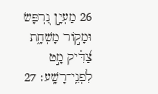26 מַעְיָ֣ן נִ֭רְפָּשׂ וּמָק֣וֹר מָשְׁחָ֑ת צַ֝דִּ֗יק מָ֣ט לִפְנֵֽי־רָשָֽׁע׃ 27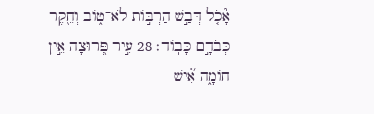אָ֘כֹ֤ל דְּבַ֣שׁ הַרְבּ֣וֹת לֹא־ט֑וֹב וְחֵ֖קֶר כְּבֹדָ֣ם כָּבֽוֹד׃ 28 עִ֣יר פְּ֭רוּצָה אֵ֣ין חוֹמָ֑ה אִ֝֗ישׁ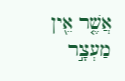אֲשֶׁ֤ר אֵ֖ין מַעְצָ֣ר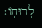לְרוּחֽוֹ׃